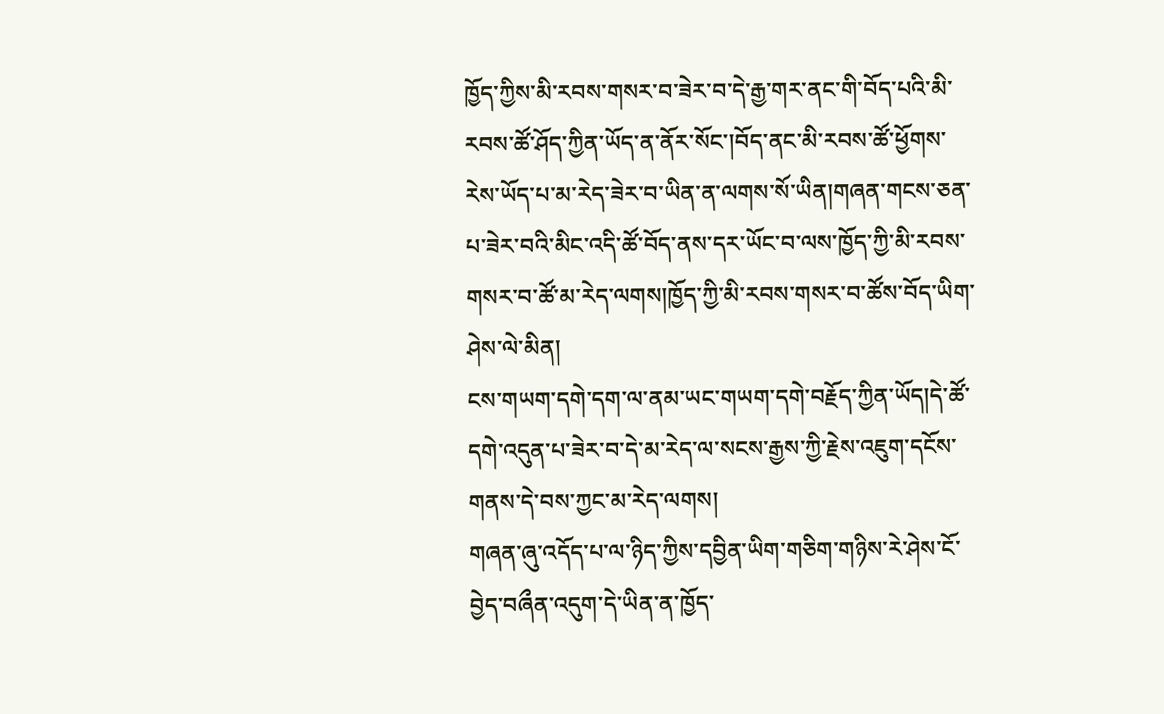ཁྱོད་ཀྱིས་མི་རབས་གསར་བ་ཟེར་བ་དེ་རྒྱ་གར་ནང་གི་བོད་པའི་མི་རབས་ཚོ་ཤོད་ཀྱིན་ཡོད་ན་ནོར་སོང་།བོད་ནང་མི་རབས་ཚོ་ཕྱོགས་རེས་ཡོད་པ་མ་རེད་ཟེར་བ་ཡིན་ན་ལགས་སོ་ཡིན།གཞན་གངས་ཅན་པ་ཟེར་བའི་མིང་འདི་ཚོ་བོད་ནས་དར་ཡོང་བ་ལས་ཁྱོད་ཀྱི་མི་རབས་གསར་བ་ཚོ་མ་རེད་ལགས།ཁྱོད་ཀྱི་མི་རབས་གསར་བ་ཚོས་བོད་ཡིག་ཤེས་ལེ་མིན།
ངས་གཡག་དགེ་དག་ལ་ནམ་ཡང་གཡག་དགེ་བརྗོད་ཀྱིན་ཡོད།དེ་ཚོ་དགེ་འདུན་པ་ཟེར་བ་དེ་མ་རེད་ལ་སངས་རྒྱས་ཀྱི་རྗེས་འཇུག་དངོས་གནས་དེ་བས་ཀྱང་མ་རེད་ལགས།
གཞན་ཞུ་འདོད་པ་ལ་ཉིད་ཀྱིས་དབྱིན་ཡིག་གཅིག་གཉིས་རེ་ཤེས་ངོ་བྱེད་བཞྀན་འདུག་དེ་ཡིན་ན་ཁྱོད་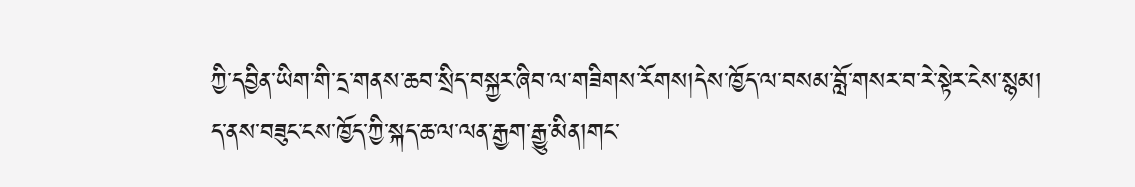ཀྱི་དབྱིན་ཡིག་གི་དྲ་གནས་ཆབ་སྲིད་བསྐྱར་ཞིབ་ལ་གཟིགས་རོགས།དེས་ཁྱོད་ལ་བསམ་བློ་གསར་བ་རེ་སྟེར་ངེས་སྙམ།
ད་ནས་བཟུང་ངས་ཁྱོད་ཀྱི་སྐད་ཆ་ལ་ལན་རྒྱག་རྒྱུ་མིན།གང་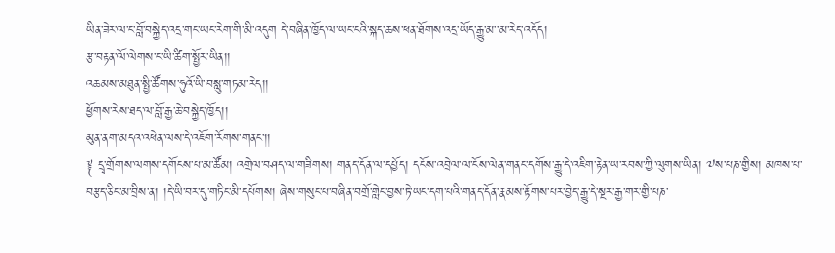ཡིན་ཟེར་ལ་ང་བློ་བསྐྱེད་འདྲ་གང་ཡང་རེག་གི་མི་འདུག དེ་བཞིན་ཁྱོད་ལ་ཡང་ངའི་སྐད་ཆས་ཕན་ཐོགས་འདྲ་ཡོད་རྒྱུ་མ་་མ་རེད་འདོད།
རྩ་བརྟན་ལོ་ལེགས་ང་ཡི་ཚིག་སྤྱོར་ཡིན།།
འཆམས་མཐུན་སྤྱི་ཚོགས་ཧུའོ་ཡི་བསླུ་གཏམ་རེད།།
ཕྱོགས་རེས་ཐད་ལ་བློ་རྒྱ་ཆེ་བསྐྱེད་ཁྱོད།།
མུན་ནག་མདའ་འཕེན་ལས་དེ་འཇོག་རོགས་གནང་།།
༈ དྲྭ་གྲོགས་ལགས་དགོངས་པ་མ་ཚོམ། འགྲེལ་བཤད་ལ་གཟིགས། གནད་དོན་ལ་དཔྱོད། དངོས་འབྲེལ་ལ་ངོས་ལེན་གནང་དགོས་རྒྱུ་དེ་འཇིག་རྟེན་ཡ་རབས་ཀྱི་ལུགས་ཡིན། ༧ས་པཎ་གྱིས། མཁས་པ་བརྩད་ཅིང་མ་བྲིས་ན། །དེ་ཡི་བར་དུ་གཏིང་མི་དཔོགས། ཞེས་གསུང་པ་བཞིན་བགྲོ་གླེང་བྱས་ཏེ་ཡང་དག་པའི་གནད་དོན་རྣམས་རྟོགས་པར་བྱེད་རྒྱུ་དེ་སྔར་རྒྱ་གར་གྱི་པཎ་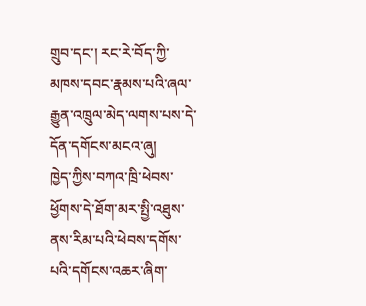གྲུབ་དང་། རང་རེ་བོད་ཀྱི་མཁས་དབང་རྣམས་པའི་ཞལ་རྒྱུན་འཁྲུལ་མེད་ལགས་པས་དེ་དོན་དགོངས་མངའ་ཞུ།
ཁྱེད་ཀྱིས་བཀའ་ཁྲི་ཕེབས་ཕྱོགས་དེ་ཐོག་མར་སྤྱི་འཐུས་ནས་རིམ་པའི་ཕེབས་དགོས་པའི་དགོངས་འཆར་ཞིག་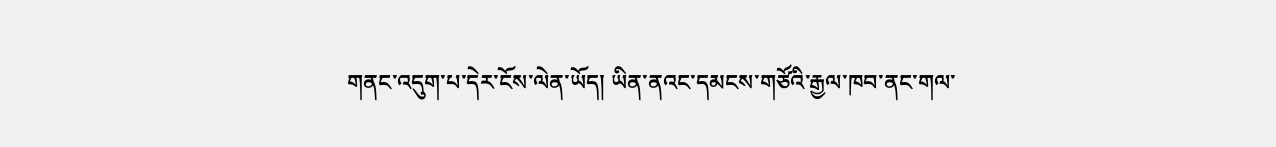གནང་འདུག་པ་དེར་ངོས་ལེན་ཡོད། ཡིན་ནའང་དམངས་གཙོའི་རྒྱལ་ཁབ་ནང་གལ་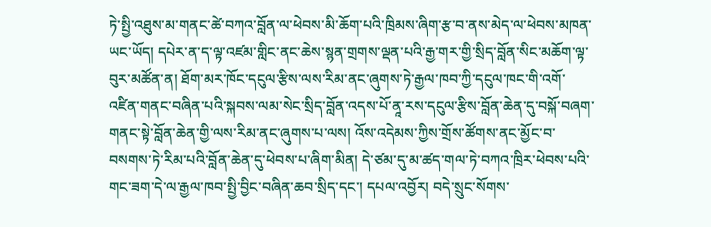ཏེ་སྤྱི་འཐུས་མ་གནང་ཚེ་བཀའ་བློན་ལ་ཕེབས་མི་ཆོག་པའི་ཁྲིམས་ཞིག་རྩ་བ་ནས་མེད་ལ་ཕེབས་མཁན་ཡང་ཡོད། དཔེར་ན་ད་ལྟ་འཛམ་གླིང་ནང་ཆེས་སྙན་གྲགས་ལྡན་པའི་རྒྱ་གར་གྱི་སྲིད་བློན་སིང་མཆོག་ལྟ་བུར་མཚོན་ན། ཐོག་མར་ཁོང་དངུལ་རྩིས་ལས་རིམ་ནང་ཞུགས་ཏེ་རྒྱལ་ཁབ་ཀྱི་དངུལ་ཁང་གི་འགོ་འཛིན་གནང་བཞིན་པའི་སྐབས་ལམ་སེང་སྲིད་བློན་འདས་པོ་ནཱ་རས་དངུལ་རྩིས་བློན་ཆེན་དུ་བསྐོ་བཞག་གནང་སྟེ་བློན་ཆེན་གྱི་ལས་རིམ་ནང་ཞུགས་པ་ལས། འོས་འདེམས་ཀྱིས་གྲོས་ཚོགས་ནང་མྱོང་བ་བསགས་ཏེ་རིམ་པའི་བློན་ཆེན་དུ་ཕེབས་པ་ཞིག་མིན། དེ་ཙམ་དུ་མ་ཚད་གལ་ཏེ་བཀའ་ཁྲིར་ཕེབས་པའི་གང་ཟག་དེ་ལ་རྒྱལ་ཁབ་སྤྱི་བྱིང་བཞིན་ཆབ་སྲིད་དང་། དཔལ་འབྱོར། བདེ་སྲུང་སོགས་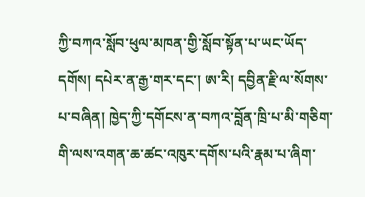ཀྱི་བཀའ་སློབ་ཕུལ་མཁན་གྱི་སློབ་སྟོན་པ་ཡང་ཡོད་དགོས། དཔེར་ན་རྒྱ་གར་དང་། ཨ་རི། དབྱིན་རྗི་ལ་སོགས་པ་བཞིན། ཁྱེད་ཀྱི་དགོངས་ན་བཀའ་བློན་ཁྲི་པ་མི་གཅིག་གི་ལས་འགན་ཆ་ཚང་འཁུར་དགོས་པའི་རྣམ་པ་ཞིག་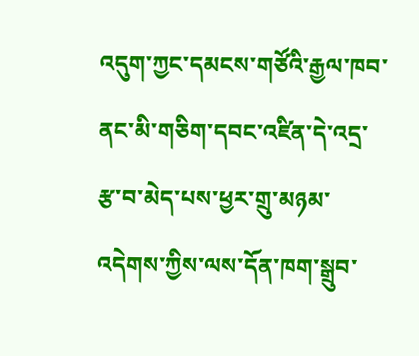འདུག་ཀྱང་དམངས་གཙོའི་རྒྱལ་ཁབ་ནང་མི་གཅིག་དབང་འཛིན་དེ་འདྲ་རྩ་བ་མེད་པས་ཕྱར་གྲུ་མཉམ་འདེགས་ཀྱིས་ལས་དོན་ཁག་སྒྲུབ་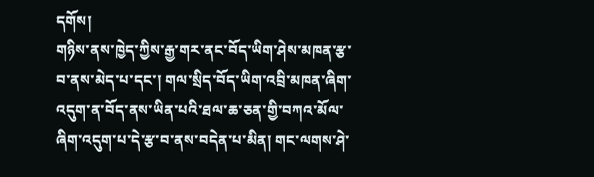དགོས།
གཉིས་ནས་ཁྱེད་ཀྱིས་རྒྱ་གར་ནང་བོད་ཡིག་ཤེས་མཁན་རྩ་བ་ནས་མེད་པ་དང་། གལ་སྲིད་བོད་ཡིག་འབྲི་མཁན་ཞིག་འདུག་ན་བོད་ནས་ཡིན་པའི་ཐལ་ཆ་ཅན་གྱི་བཀའ་མོལ་ཞིག་འདུག་པ་དེ་རྩ་བ་ནས་བདེན་པ་མིན། གང་ལགས་ཤེ་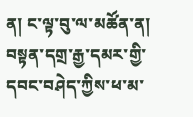ན། ང་ལྟ་བུ་ལ་མཚོན་ན། བསྟན་དགྲ་རྒྱ་དམར་གྱི་དབང་བཤེད་ཀྱིས་ཕ་མ་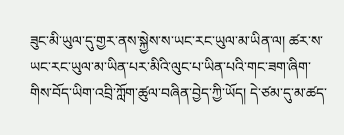ཟུང་མི་ཡུལ་དུ་གྱར་ནས་སྐྱེས་ས་ཡང་རང་ཡུལ་མ་ཡིན་ལ། ཚར་ས་ཡང་རང་ཡུལ་མ་ཡིན་པར་མིའི་ལུང་པ་ཡིན་པའི་གང་ཟག་ཞིག་གིས་བོད་ཡིག་འབྲི་ཀློག་ཚུལ་བཞིན་བྱེད་ཀྱི་ཡོད། དེ་ཙམ་དུ་མ་ཚད་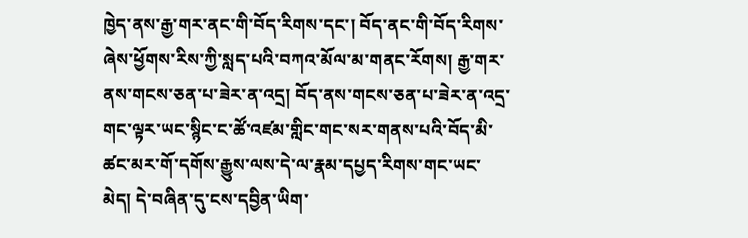ཁྱེད་ནས་རྒྱ་གར་ནང་གི་བོད་རིགས་དང་། བོད་ནང་གི་བོད་རིགས་ཞེས་ཕྱོགས་རིས་ཀྱི་སླད་པའི་བཀའ་མོལ་མ་གནང་རོགས། རྒྱ་གར་ནས་གངས་ཅན་པ་ཟེར་ན་འདྲ། བོད་ནས་གངས་ཅན་པ་ཟེར་ན་འདྲ་གང་ལྟར་ཡང་སྙིང་ང་ཚོ་འཛམ་གླིང་གང་སར་གནས་པའི་བོད་མི་ཚང་མར་གོ་དགོས་རྒྱུས་ལས་དེ་ལ་རྣམ་དཔྱད་རིགས་གང་ཡང་མེད། དེ་བཞིན་དུ་ངས་དབྱིན་ཡིག་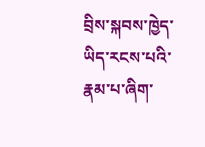བྲིས་སྐབས་ཁྱེད་ཡིད་རངས་པའི་རྣམ་པ་ཞིག་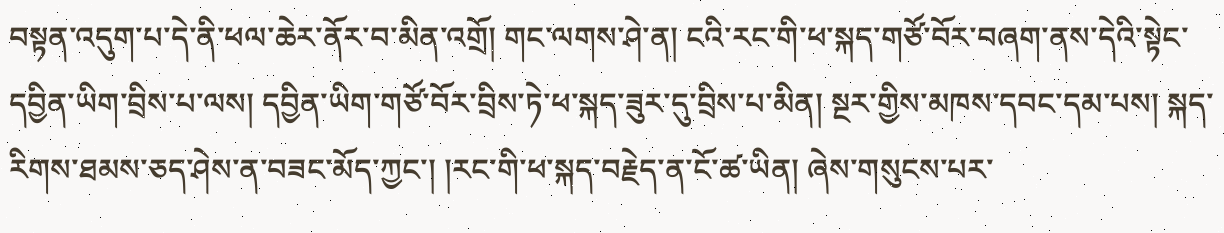བསྟན་འདུག་པ་དེ་ནི་ཕལ་ཆེར་ནོར་བ་མིན་འགྲོ། གང་ལགས་ཤེ་ན། ངའི་རང་གི་ཕ་སྐད་གཙོ་བོར་བཞག་ནས་དེའི་སྟེང་དབྱིན་ཡིག་བྲིས་པ་ལས། དབྱིན་ཡིག་གཙོ་བོར་བྲིས་ཏེ་ཕ་སྐད་ཟུར་དུ་བྲིས་པ་མིན། སྔར་གྱིས་མཁས་དབང་དམ་པས། སྐད་རིགས་ཐམས་ཅད་ཤེས་ན་བཟང་མོད་ཀྱང་། །རང་གི་ཕ་སྐད་བརྗེད་ན་ངོ་ཚ་ཡིན། ཞེས་གསུངས་པར་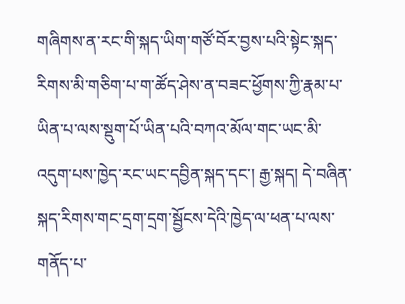གཞིགས་ན་རང་གི་སྐད་ཡིག་གཙོ་བོར་བྱས་པའི་སྟེང་སྐད་རིགས་མི་གཅིག་པ་ག་ཚོད་ཤེས་ན་བཟང་ཕྱོགས་ཀྱི་རྣམ་པ་ཡིན་པ་ལས་སྡུག་པོ་ཡིན་པའི་བཀའ་མོལ་གང་ཡང་མི་འདུག་པས་ཁྱེད་རང་ཡང་དབྱིན་སྐད་དང་། རྒྱ་སྐད། དེ་བཞིན་སྐད་རིགས་གང་དྲག་དྲག་སྦྱོངས་དེའི་ཁྱེད་ལ་ཕན་པ་ལས་གནོད་པ་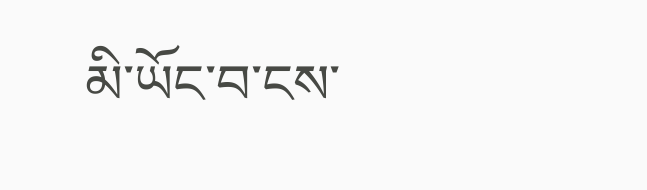མི་ཡོང་བ་ངས་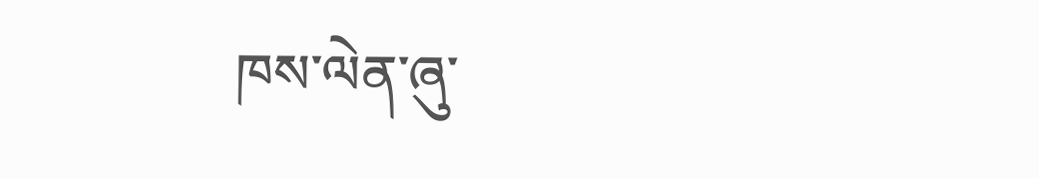ཁས་ལེན་ཞུ་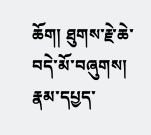ཆོག། ཐུགས་རྗེ་ཆེ་བདེ་མོ་བཞུགས།
རྣམ་དཔྱད་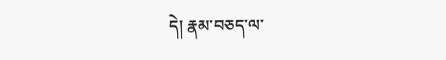དེ། རྣམ་བཅད་ལ་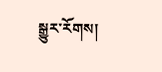སྒྱུར་རོགས།